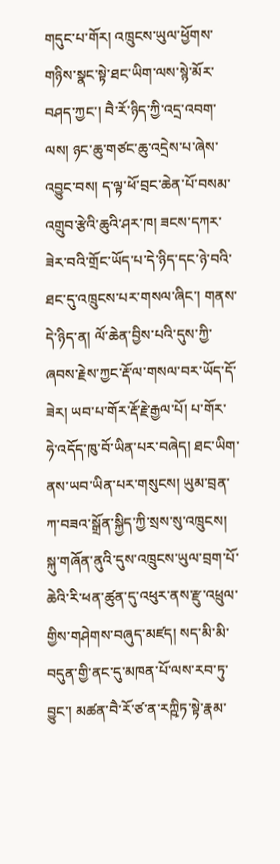གདུང་པ་གོར། འཁྲུངས་ཡུལ་ཕྱོགས་གཉིས་སྣང་སྟེ་ཐང་ཡིག་ལས་སྙེ་མོར་བཤད་ཀྱང་། བཻ་རོ་ཉིད་ཀྱི་འདྲ་འབག་ལས། ཉང་ཆུ་གཙང་ཆུ་འདྲེས་པ་ཞེས་འབྱུང་བས། ད་ལྟ་ཕོ་བྲང་ཆེན་པོ་བསམ་འགྲུབ་རྩེའི་ཆུའི་ཤར་ཁ། ཟངས་དཀར་ཟེར་བའི་གྲོང་ཡོད་པ་དེ་ཉིད་དང་ཉེ་བའི་ཐང་དུ་འཁྲུངས་པར་གསལ་ཞིང་། གནས་དེ་ཉིད་ན། ལོ་ཆེན་བྱིས་པའི་དུས་ཀྱི་ཞབས་རྗེས་ཀྱང་རྡོ་ལ་གསལ་བར་ཡོད་དོ་ཟེར། ཡབ་པ་གོར་རྡོ་རྗེ་རྒྱལ་པོ། པ་གོར་ཧེ་འདོད་ཁུ་བོ་ཡིན་པར་བཞེད། ཐང་ཡིག་ནས་ཡབ་ཡིན་པར་གསུངས། ཡུམ་བྲན་ཀ་བཟའ་སྒྲོན་སྐྱིད་ཀྱི་སྲས་སུ་འཁྲུངས། སྐུ་གཞོན་ནུའི་དུས་འཁྲུངས་ཡུལ་བྲག་པོ་ཆེའི་རི་ཕན་ཚུན་དུ་འཕུར་ནས་རྫུ་འཕྲུལ་གྱིས་གཤེགས་བཞུད་མཛད། སད་མི་མི་བདུན་གྱི་ནང་དུ་མཁན་པོ་ལས་རབ་ཏུ་བྱུང་། མཚན་བཻ་རོ་ཙ་ན་རཀྵིཏ་སྟེ་རྣམ་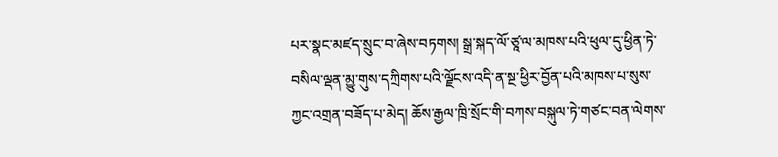པར་སྣང་མཛད་སྲུང་བ་ཞེས་བཏགས། སྒྲ་སྐད་ལོ་ཙཱ་ལ་མཁས་པའི་ཕུལ་དུ་ཕྱིན་ཏེ་བསིལ་ལྡན་མྱུ་གུས་དཀྲིགས་པའི་ལྗོངས་འདི་ན་སྔ་ཕྱིར་བྱོན་པའི་མཁས་པ་སུས་ཀྱང་འགྲན་བཟོད་པ་མེད། ཆོས་རྒྱལ་ཁྲི་སྲོང་གི་བཀས་བསྐུལ་ཏེ་གཙང་བན་ལེགས་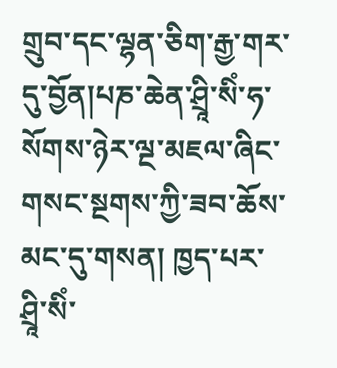གྲུབ་དང་ལྷན་ཅིག་རྒྱ་གར་དུ་བྱོན།པཎ་ཆེན་ཤྲཱི་སིཾ་ཧ་སོགས་ཉེར་ལྔ་མཇལ་ཞིང་གསང་སྔགས་ཀྱི་ཟབ་ཆོས་མང་དུ་གསན། ཁྱད་པར་ཤྲཱི་སིཾ་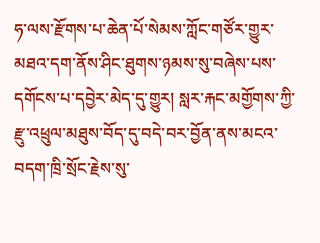ཧ་ལས་རྫོགས་པ་ཆེན་པོ་སེམས་ཀློང་གཙོར་གྱུར་མཐའ་དག་ནོས་ཤིང་ཐུགས་ཉམས་སུ་བཞེས་པས་དགོངས་པ་དབྱེར་མེད་དུ་གྱུར། སླར་རྐང་མགྱོགས་ཀྱི་རྫུ་འཕྲུལ་མཐུས་བོད་དུ་བདེ་བར་བྱོན་ནས་མངའ་བདག་ཁྲི་སྲོང་རྗེས་སུ་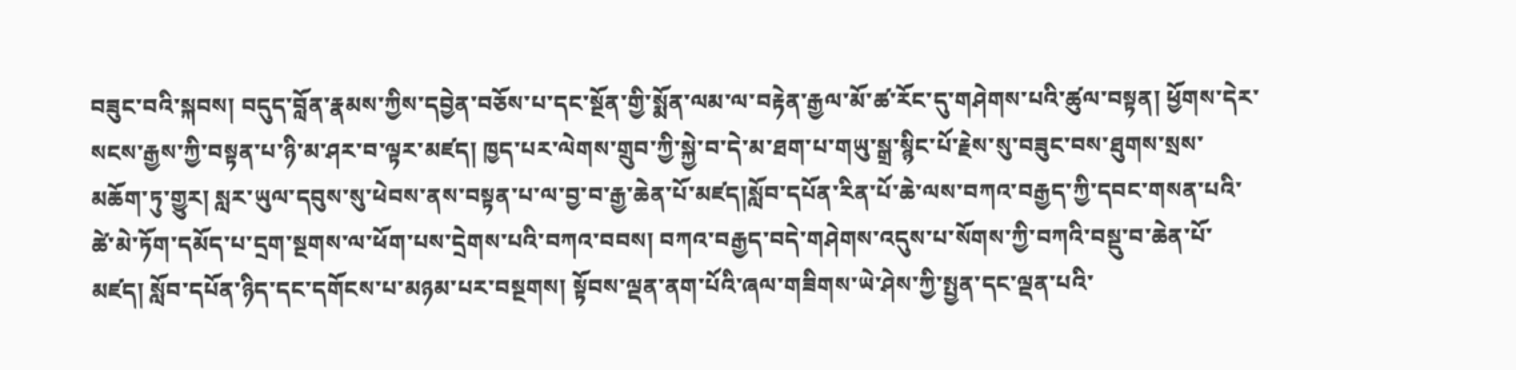བཟུང་བའི་སྐབས། བདུད་བློན་རྣམས་ཀྱིས་དབྱེན་བཅོས་པ་དང་སྔོན་གྱི་སྨོན་ལམ་ལ་བརྟེན་རྒྱལ་མོ་ཚ་རོང་དུ་གཤེགས་པའི་ཚུལ་བསྟན། ཕྱོགས་དེར་སངས་རྒྱས་ཀྱི་བསྟན་པ་ཉི་མ་ཤར་བ་ལྟར་མཛད། ཁྱད་པར་ལེགས་གྲུབ་ཀྱི་སྐྱེ་བ་དེ་མ་ཐག་པ་གཡུ་སྒྲ་སྙིང་པོ་རྗེས་སུ་བཟུང་བས་ཐུགས་སྲས་མཆོག་ཏུ་གྱུར། སླར་ཡུལ་དབུས་སུ་ཕེབས་ནས་བསྟན་པ་ལ་བྱ་བ་རྒྱ་ཆེན་པོ་མཛད།སློབ་དཔོན་རིན་པོ་ཆེ་ལས་བཀའ་བརྒྱད་ཀྱི་དབང་གསན་པའི་ཚེ་མེ་ཏོག་དམོད་པ་དྲག་སྔགས་ལ་ཕོག་པས་དྲེགས་པའི་བཀའ་བབས། བཀའ་བརྒྱད་བདེ་གཤེགས་འདུས་པ་སོགས་ཀྱི་བཀའི་བསྡུ་བ་ཆེན་པོ་མཛད། སློབ་དཔོན་ཉིད་དང་དགོངས་པ་མཉམ་པར་བསྔགས། སྟོབས་ལྡན་ནག་པོའི་ཞལ་གཟིགས་ཡེ་ཤེས་ཀྱི་སྤྱན་དང་ལྡན་པའི་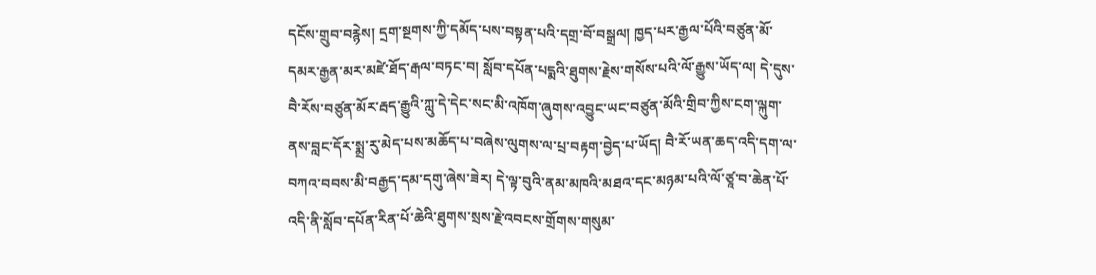དངོས་གྲུབ་བརྙེས། དྲག་སྔགས་ཀྱི་དམོད་པས་བསྟན་པའི་དགྲ་བོ་བསྒྲལ། ཁྱད་པར་རྒྱལ་པོའི་བཙུན་མོ་དམར་རྒྱན་མར་མཛེ་ཐོད་རྒལ་བཏང་བ། སློབ་དཔོན་པདྨའི་ཐུགས་རྗེས་གསོས་པའི་ལོ་རྒྱུས་ཡོད་ལ། དེ་དུས་བཻ་རོས་བཙུན་མོར་རྦད་རྒྱུའི་ཀླུ་དེ་དེང་སང་མི་འཁོག་ཞུགས་འབྱུང་ཡང་བཙུན་མོའི་གྲིབ་ཀྱིས་ངག་ལྐུག་ནས་བླང་དོར་སྨྲ་རུ་མེད་པས་མཆོད་པ་བཞེས་ལུགས་ལ་པྲ་བརྟག་བྱེད་པ་ཡོད། བཻ་རོ་ཡན་ཆད་འདི་དག་ལ་བཀའ་བབས་མི་བརྒྱད་དམ་དགུ་ཞེས་ཟེར། དེ་ལྟ་བུའི་ནམ་མཁའི་མཐའ་དང་མཉམ་པའི་ལོ་ཙཱ་བ་ཆེན་པོ་འདི་ནི་སློབ་དཔོན་རིན་པོ་ཆེའི་ཐུགས་སྲས་རྗེ་འབངས་གྲོགས་གསུམ་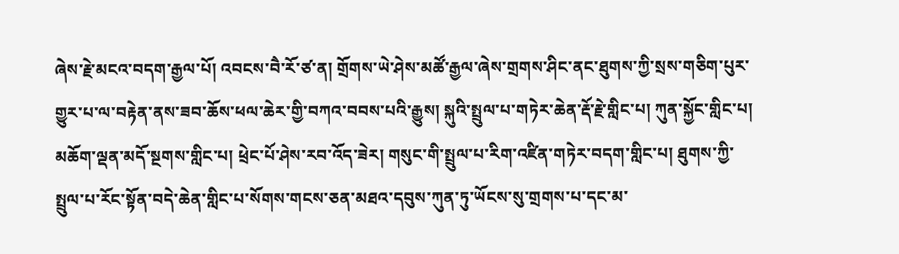ཞེས་རྗེ་མངའ་བདག་རྒྱལ་པོ། འབངས་བཻ་རོ་ཙ་ན། གྲོགས་ཡེ་ཤེས་མཚོ་རྒྱལ་ཞེས་གྲགས་ཤིང་ནང་ཐུགས་ཀྱི་སྲས་གཅིག་པུར་གྱུར་པ་ལ་བརྟེན་ནས་ཟབ་ཆོས་ཕལ་ཆེར་གྱི་བཀའ་བབས་པའི་རྒྱུས། སྐུའི་སྤྲུལ་པ་གཏེར་ཆེན་རྡོ་རྗེ་གླིང་པ། ཀུན་སྐྱོང་གླིང་པ། མཆོག་ལྡན་མདོ་སྔགས་གླིང་པ། ཕྲེང་པོ་ཤེས་རབ་འོད་ཟེར། གསུང་གི་སྤྲུལ་པ་རིག་འཛིན་གཏེར་བདག་གླིང་པ། ཐུགས་ཀྱི་སྤྲུལ་པ་རོང་སྟོན་བདེ་ཆེན་གླིང་པ་སོགས་གངས་ཅན་མཐའ་དབུས་ཀུན་ཏུ་ཡོངས་སུ་གྲགས་པ་དང་མ་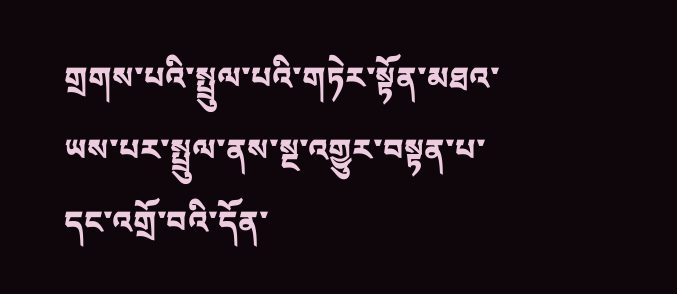གྲགས་པའི་སྤྲུལ་པའི་གཏེར་སྟོན་མཐའ་ཡས་པར་སྤྲུལ་ནས་སྔ་འགྱུར་བསྟན་པ་དང་འགྲོ་བའི་དོན་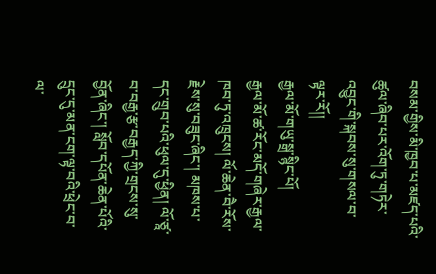བསམ་གྱིས་མི་ཁྱབ་པ་མཛད་པའི་ཚུལ་ཞིབ་པར་འོག་ཏུ་གཏེར་འབྱུང་གི་སྐབས་སུ་གསལ་བ་ལྟར་རོ།།
རྒྱལ་མོ་གཡུ་སྒྲ་སྙིང་པོ།
རྒྱལ་མོ་ཚ་རོང་མདོ་གཞེར་རྒྱལ་ཁབ་ཏུ་འཁྲུངས། ལོ་ཆེན་བཻ་རོས་རྗེས་སུ་བཟུང་ཞིང་། མཁས་པ་དང་གྲུབ་པའི་ཕུལ་དུ་ཕྱིན། ལོ་ཙཱ་བ་བརྒྱ་རྩ་བརྒྱད་ཀྱི་གྲངས་སུ་བྱོན་ཞིང་། སློབ་དཔོན་ཆེན་པོའི་དྲུང་དུ་མན་ངག་ལྟ་བའི་ཕྲེང་བ་ལ་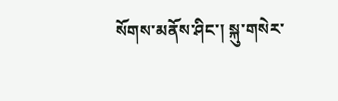སོགས་མནོས་ཤིང་། སྐུ་གསེར་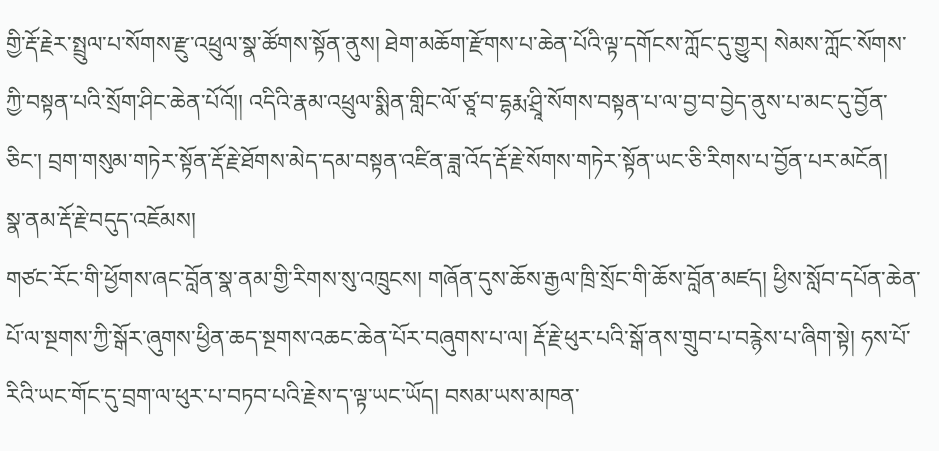གྱི་རྡོ་རྗེར་སྤྲུལ་པ་སོགས་རྫུ་འཕྲུལ་སྣ་ཚོགས་སྟོན་ནུས། ཐེག་མཆོག་རྫོགས་པ་ཆེན་པོའི་ལྟ་དགོངས་ཀློང་དུ་གྱུར། སེམས་ཀློང་སོགས་ཀྱི་བསྟན་པའི་སྲོག་ཤིང་ཆེན་པོའོ།། འདིའི་རྣམ་འཕྲུལ་སྨིན་གླིང་ལོ་ཙཱ་བ་དྷརྨ་ཤྲཱི་སོགས་བསྟན་པ་ལ་བྱ་བ་བྱེད་ནུས་པ་མང་དུ་བྱོན་ཅིང་། བྲག་གསུམ་གཏེར་སྟོན་རྡོ་རྗེ་ཐོགས་མེད་དམ་བསྟན་འཛིན་ཟླ་འོད་རྡོ་རྗེ་སོགས་གཏེར་སྟོན་ཡང་ཅི་རིགས་པ་བྱོན་པར་མངོན།
སྣ་ནམ་རྡོ་རྗེ་བདུད་འཇོམས།
གཙང་རོང་གི་ཕྱོགས་ཞང་བློན་སྣ་ནམ་གྱི་རིགས་སུ་འཁྲུངས། གཞོན་དུས་ཆོས་རྒྱལ་ཁྲི་སྲོང་གི་ཆོས་བློན་མཛད། ཕྱིས་སློབ་དཔོན་ཆེན་པོ་ལ་སྔགས་ཀྱི་སྒོར་ཞུགས་ཕྱིན་ཆད་སྔགས་འཆང་ཆེན་པོར་བཞུགས་པ་ལ། རྡོ་རྗེ་ཕུར་པའི་སྒོ་ནས་གྲུབ་པ་བརྙེས་པ་ཞིག་སྟེ། ཧས་པོ་རིའི་ཡང་གོང་དུ་བྲག་ལ་ཕུར་པ་བཏབ་པའི་རྗེས་ད་ལྟ་ཡང་ཡོད། བསམ་ཡས་མཁན་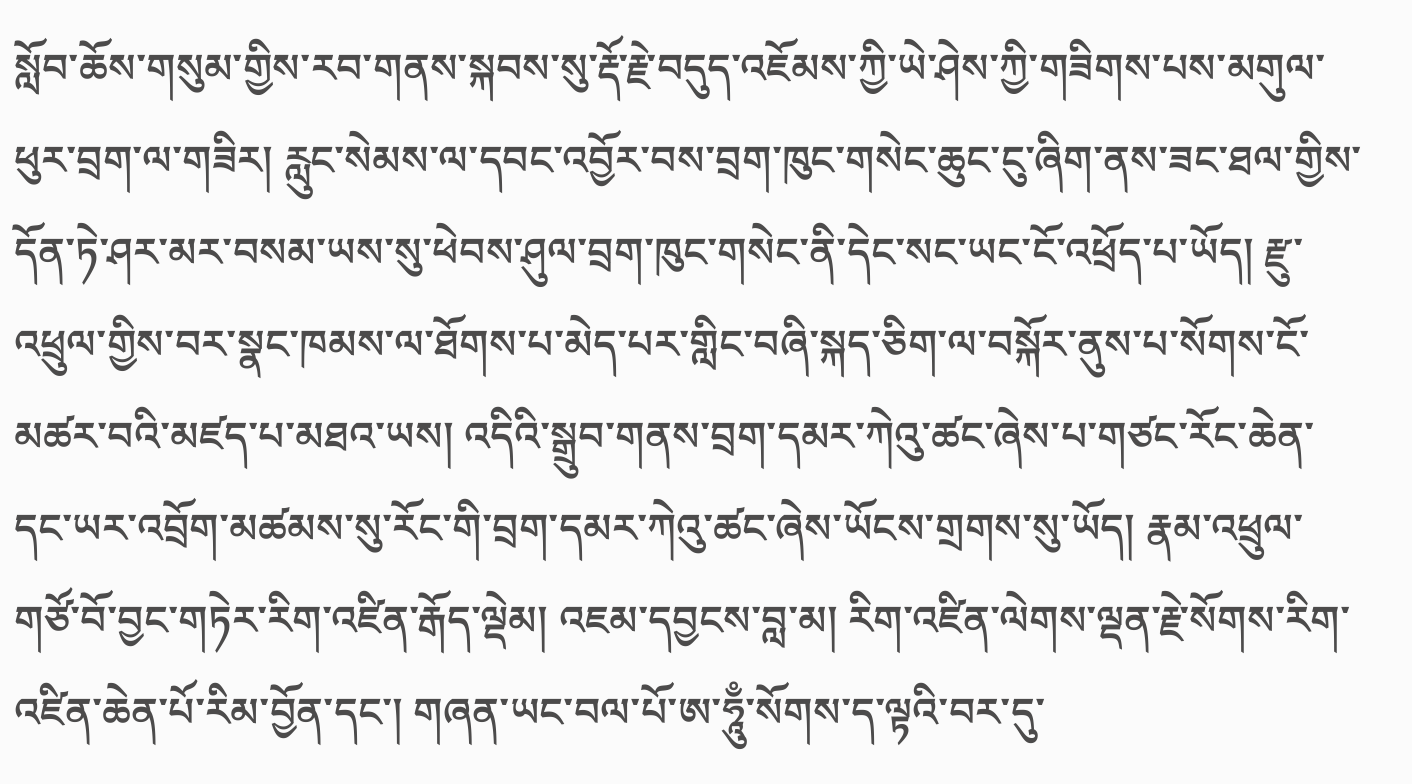སློབ་ཆོས་གསུམ་གྱིས་རབ་གནས་སྐབས་སུ་རྡོ་རྗེ་བདུད་འཇོམས་ཀྱི་ཡེ་ཤེས་ཀྱི་གཟིགས་པས་མགུལ་ཕུར་བྲག་ལ་གཟིར། རླུང་སེམས་ལ་དབང་འབྱོར་བས་བྲག་ཁུང་གསེང་ཆུང་ངུ་ཞིག་ནས་ཟང་ཐལ་གྱིས་དོན་ཏེ་ཤར་མར་བསམ་ཡས་སུ་ཕེབས་ཤུལ་བྲག་ཁུང་གསེང་ནི་དེང་སང་ཡང་ངོ་འཕྲོད་པ་ཡོད། རྫུ་འཕྲུལ་གྱིས་བར་སྣང་ཁམས་ལ་ཐོགས་པ་མེད་པར་གླིང་བཞི་སྐད་ཅིག་ལ་བསྐོར་ནུས་པ་སོགས་ངོ་མཚར་བའི་མཛད་པ་མཐའ་ཡས། འདིའི་སྒྲུབ་གནས་བྲག་དམར་ཀེའུ་ཚང་ཞེས་པ་གཙང་རོང་ཆེན་དང་ཡར་འབྲོག་མཚམས་སུ་རོང་གི་བྲག་དམར་ཀེའུ་ཚང་ཞེས་ཡོངས་གྲགས་སུ་ཡོད། རྣམ་འཕྲུལ་གཙོ་བོ་བྱང་གཏེར་རིག་འཛིན་རྒོད་ལྡེམ། འཇམ་དབྱངས་བླ་མ། རིག་འཛིན་ལེགས་ལྡན་རྗེ་སོགས་རིག་འཛིན་ཆེན་པོ་རིམ་བྱོན་དང་། གཞན་ཡང་བལ་པོ་ཨ་ཧཱུྃ་སོགས་ད་ལྟའི་བར་དུ་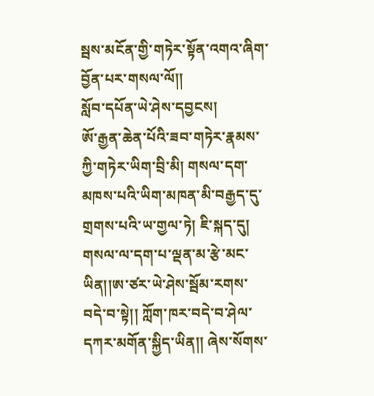སྦས་མངོན་གྱི་གཏེར་སྟོན་འགའ་ཞིག་བྱོན་པར་གསལ་ལོ།།
སློབ་དཔོན་ཡེ་ཤེས་དབྱངས།
ཨོ་རྒྱན་ཆེན་པོའི་ཟབ་གཏེར་རྣམས་ཀྱི་གཏེར་ཡིག་བྲི་མི། གསལ་དག་མཁས་པའི་ཡིག་མཁན་མི་བརྒྱད་དུ་གྲགས་པའི་ཡ་གྱལ་ཏེ། ཇི་སྐད་དུ། གསལ་ལ་དག་པ་ལྡན་མ་རྩེ་མང་ཡིན།།ཨ་ཙར་ཡེ་ཤེས་སྦོམ་རགས་བདེ་བ་སྟེ།། ཀློག་ཁར་བདེ་བ་ཤེལ་དཀར་མགོན་སྐྱིད་ཡིན།། ཞེས་སོགས་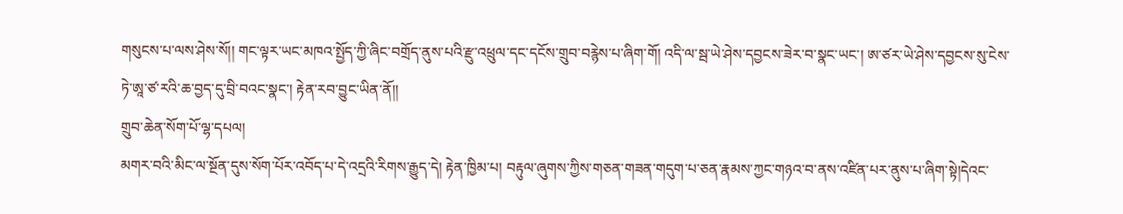གསུངས་པ་ལས་ཤེས་སོ།། གང་ལྟར་ཡང་མཁའ་སྤྱོད་ཀྱི་ཞིང་བགྲོད་ནུས་པའི་རྫུ་འཕྲུལ་དང་དངོས་གྲུབ་བརྙེས་པ་ཞིག་གོ། འདི་ལ་སྦ་ཡེ་ཤེས་དབྱངས་ཟེར་བ་སྣང་ཡང་། ཨ་ཙར་ཡེ་ཤེས་དབྱངས་སུ་ངེས་ཏེ་ཨཱ་ཙ་རའི་ཆ་བྱད་དུ་བྲི་བའང་སྣང་། རྟེན་རབ་བྱུང་ཡིན་ནོ།།
གྲུབ་ཆེན་སོག་པོ་ལྷ་དཔལ།
མགར་བའི་མིང་ལ་སྔོན་དུས་སོག་པོར་འབོད་པ་དེ་འདྲའི་རིགས་རྒྱུད་དེ། རྟེན་ཁྱིམ་པ། བརྟུལ་ཞུགས་ཀྱིས་གཅན་གཟན་གདུག་པ་ཅན་རྣམས་ཀྱང་གཉའ་བ་ནས་འཛིན་པར་ནུས་པ་ཞིག་སྟེ།དེའང་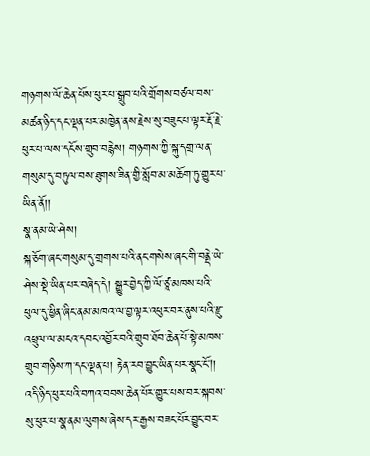གཉགས་ལོ་ཆེན་པོས་ཕུར་པ་སྒྲུབ་པའི་གྲོགས་བཙལ་བས་མཚན་ཉིད་དང་ལྡན་པར་མཁྱེན་ནས་རྗེས་སུ་བཟུང་པ་ལྟར་རྡོ་རྗེ་ཕུར་པ་ལས་དངོས་གྲུབ་བརྙེས། གཉགས་ཀྱི་སྐུ་དགྲ་ལན་གསུམ་དུ་བཏུལ་བས་ཐུགས་ཟིན་གྱི་སློབ་མ་མཆོག་ཏུ་གྱུར་པ་ཡིན་ནོ།།
སྣ་ནམ་ཡེ་ཤེས།
སྐ་ཅོག་ཞང་གསུམ་དུ་གྲགས་པའི་ནང་གསེས་ཞང་གི་བནྡེ་ཡེ་ཤེས་སྡེ་ཡིན་པར་བཞེད་དེ། སྒྱུར་བྱེད་ཀྱི་ལོ་ཙཱ་མཁས་པའི་ཕུལ་དུ་ཕྱིན་ཞིང་ནམ་མཁའ་ལ་བྱ་ལྟར་འཕུར་བར་ནུས་པའི་རྫུ་འཕྲུལ་ལ་མངའ་དབང་འབྱོར་བའི་གྲུབ་ཐོབ་ཆེན་པོ་སྟེ་མཁས་གྲུབ་གཉིས་ཀ་དང་ལྡན་པ། རྟེན་རབ་བྱུང་ཡིན་པར་སྣང་ངོ།། འདི་ཉིད་ཕུར་པའི་བཀའ་བབས་ཆེན་པོར་གྱུར་པས་བར་སྐབས་སུ་ཕུར་པ་སྣ་ནམ་ལུགས་ཞེས་དར་རྒྱས་བཟང་པོར་བྱུང་བར་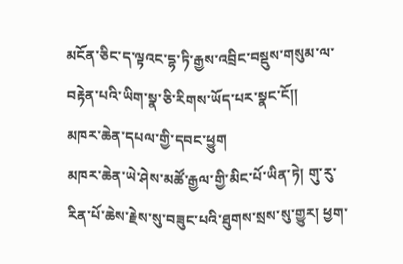མངོན་ཅིང་ད་ལྟའང་དྷ་ཏི་རྒྱས་འབྲིང་བསྡུས་གསུམ་ལ་བརྟེན་པའི་ཡིག་སྣ་ཅི་རིགས་ཡོད་པར་སྣང་ངོ།།
མཁར་ཆེན་དཔལ་གྱི་དབང་ཕྱུག
མཁར་ཆེན་ཡེ་ཤེས་མཚོ་རྒྱལ་གྱི་མིང་པོ་ཡིན་ཏེ། གུ་རུ་རིན་པོ་ཆེས་རྗེས་སུ་བཟུང་པའི་ཐུགས་སྲས་སུ་གྱུར། ཕྱག་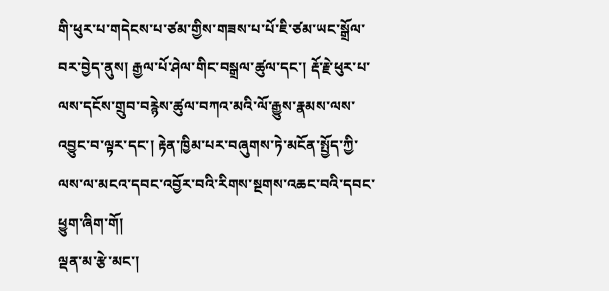གི་ཕུར་པ་གདེངས་པ་ཙམ་གྱིས་གཟས་པ་པོ་ཇི་ཙམ་ཡང་སྒྲོལ་བར་བྱེད་ནུས། རྒྱལ་པོ་ཤེལ་གིང་བསྒྲལ་ཚུལ་དང་། རྡོ་རྗེ་ཕུར་པ་ལས་དངོས་གྲུབ་བརྙེས་ཚུལ་བཀའ་མའི་ལོ་རྒྱུས་རྣམས་ལས་འབྱུང་བ་ལྟར་དང་། རྟེན་ཁྱིམ་པར་བཞུགས་ཏེ་མངོན་སྤྱོད་ཀྱི་ལས་ལ་མངའ་དབང་འབྱོར་བའི་རིགས་སྔགས་འཆང་བའི་དབང་ཕྱུག་ཞིག་གོ།
ལྡན་མ་རྩེ་མང་།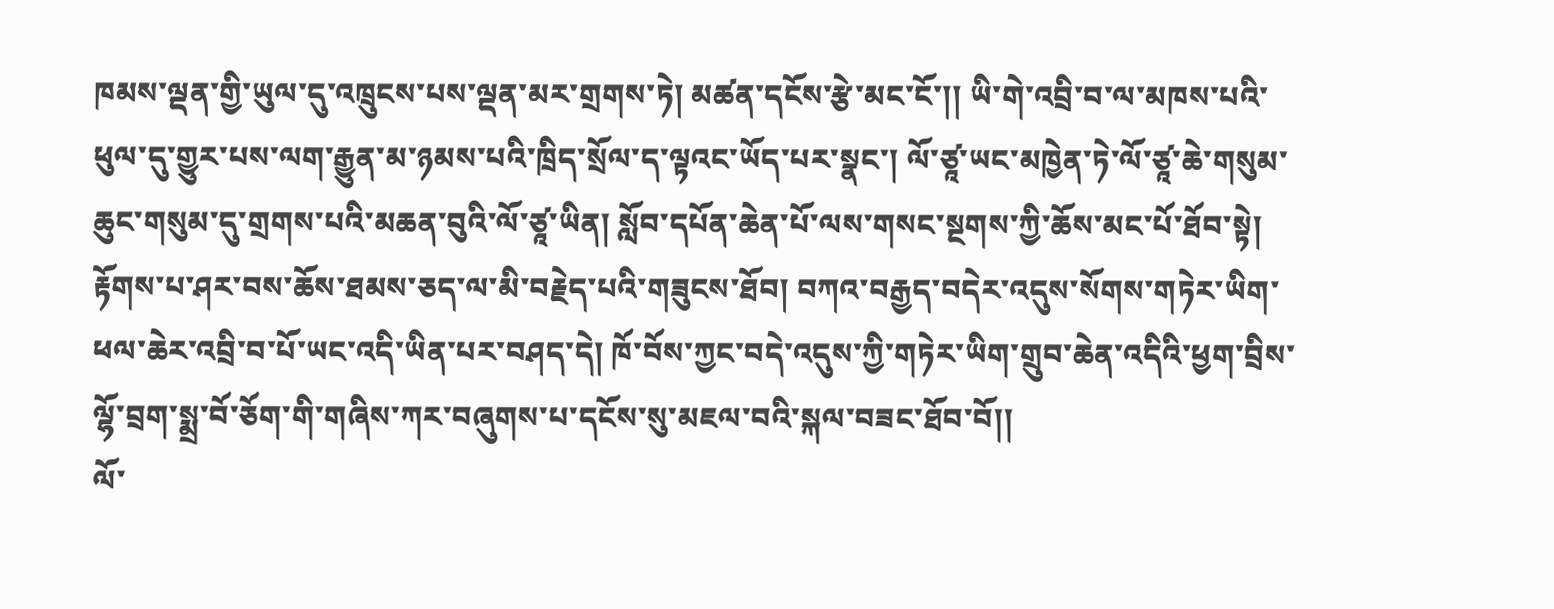ཁམས་ལྡན་གྱི་ཡུལ་དུ་འཁྲུངས་པས་ལྡན་མར་གྲགས་ཏེ། མཚན་དངོས་རྩེ་མང་ངོ་།། ཡི་གེ་འབྲི་བ་ལ་མཁས་པའི་ཕུལ་དུ་གྱུར་པས་ལག་རྒྱུན་མ་ཉམས་པའི་ཁྲིད་སྲོལ་ད་ལྟའང་ཡོད་པར་སྣང་། ལོ་ཙཱ་ཡང་མཁྱེན་ཏེ་ལོ་ཙཱ་ཆེ་གསུམ་ཆུང་གསུམ་དུ་གྲགས་པའི་མཆན་བུའི་ལོ་ཙཱ་ཡིན། སློབ་དཔོན་ཆེན་པོ་ལས་གསང་སྔགས་ཀྱི་ཆོས་མང་པོ་ཐོབ་སྟེ། རྟོགས་པ་ཤར་བས་ཆོས་ཐམས་ཅད་ལ་མི་བརྗེད་པའི་གཟུངས་ཐོབ། བཀའ་བརྒྱད་བདེར་འདུས་སོགས་གཏེར་ཡིག་ཕལ་ཆེར་འབྲི་བ་པོ་ཡང་འདི་ཡིན་པར་བཤད་དེ། ཁོ་བོས་ཀྱང་བདེ་འདུས་ཀྱི་གཏེར་ཡིག་གྲུབ་ཆེན་འདིའི་ཕྱག་བྲིས་ལྷོ་བྲག་སྨྲ་བོ་ཅོག་གི་གཞིས་ཀར་བཞུགས་པ་དངོས་སུ་མཇལ་བའི་སྐལ་བཟང་ཐོབ་བོ།།
ལོ་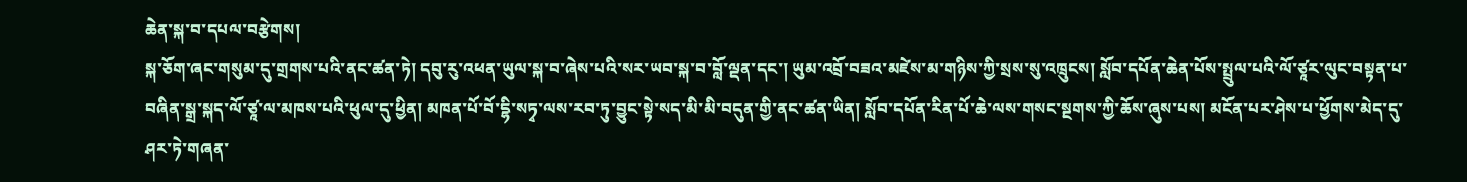ཆེན་སྐ་བ་དཔལ་བརྩེགས།
སྐ་ཅོག་ཞང་གསུམ་དུ་གྲགས་པའི་ནང་ཚན་ཏེ། དབུ་རུ་འཕན་ཡུལ་སྐ་བ་ཞེས་པའི་སར་ཡབ་སྐ་བ་བློ་ལྡན་དང་། ཡུམ་འབྲོ་བཟའ་མཛེས་མ་གཉིས་ཀྱི་སྲས་སུ་འཁྲུངས། སློབ་དཔོན་ཆེན་པོས་སྤྲུལ་པའི་ལོ་ཙཱར་ལུང་བསྟན་པ་བཞིན་སྒྲ་སྐད་ལོ་ཙཱ་ལ་མཁས་པའི་ཕུལ་དུ་ཕྱིན། མཁན་པོ་བོ་དྷི་སཏྭ་ལས་རབ་ཏུ་བྱུང་སྟེ་སད་མི་མི་བདུན་གྱི་ནང་ཚན་ཡིན། སློབ་དཔོན་རིན་པོ་ཆེ་ལས་གསང་སྔགས་ཀྱི་ཆོས་ཞུས་པས། མངོན་པར་ཤེས་པ་ཕྱོགས་མེད་དུ་ཤར་ཏེ་གཞན་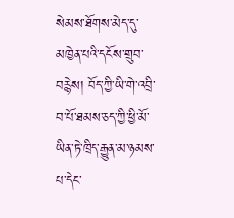སེམས་ཐོགས་མེད་དུ་མཁྱེན་པའི་དངོས་གྲུབ་བརྙེས། བོད་ཀྱི་ཡི་གེ་འབྲི་བ་པོ་ཐམས་ཅད་ཀྱི་ཕྱི་མོ་ཡིན་ཏེ་ཁྲིད་རྒྱུན་མ་ཉམས་པ་དེང་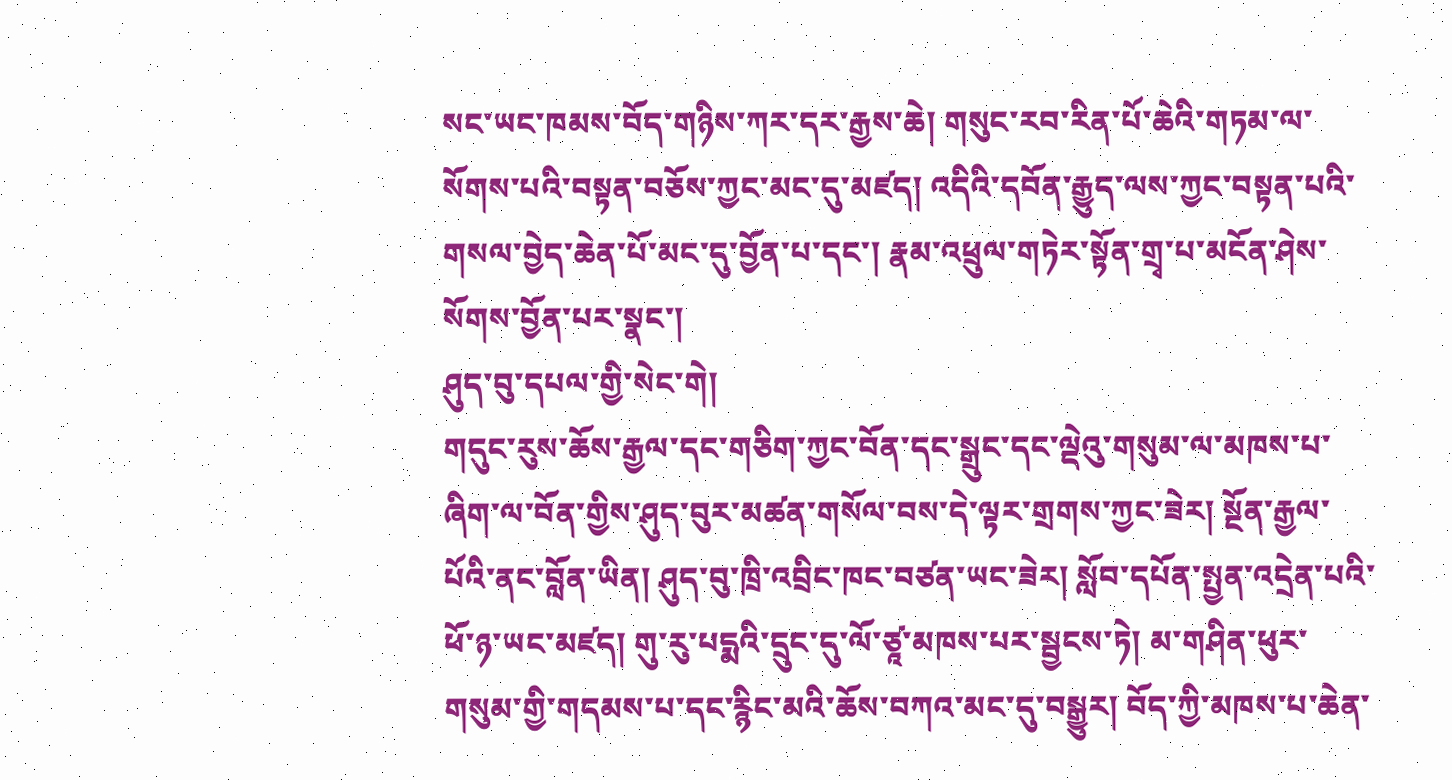སང་ཡང་ཁམས་བོད་གཉིས་ཀར་དར་རྒྱས་ཆེ། གསུང་རབ་རིན་པོ་ཆེའི་གཏམ་ལ་སོགས་པའི་བསྟན་བཅོས་ཀྱང་མང་དུ་མཛད། འདིའི་དབོན་རྒྱུད་ལས་ཀྱང་བསྟན་པའི་གསལ་བྱེད་ཆེན་པོ་མང་དུ་བྱོན་པ་དང་། རྣམ་འཕྲུལ་གཏེར་སྟོན་གྲྭ་པ་མངོན་ཤེས་སོགས་བྱོན་པར་སྣང་།
ཤུད་བུ་དཔལ་གྱི་སེང་གེ།
གདུང་རུས་ཆོས་རྒྱལ་དང་གཅིག་ཀྱང་བོན་དང་སྒྲུང་དང་ལྡེའུ་གསུམ་ལ་མཁས་པ་ཞིག་ལ་བོན་གྱིས་ཤུད་བུར་མཚན་གསོལ་བས་དེ་ལྟར་གྲགས་ཀྱང་ཟེར། སྔོན་རྒྱལ་པོའི་ནང་བློན་ཡིན། ཤུད་བུ་ཁྲི་འབྲིང་ཁང་བཙན་ཡང་ཟེར། སློབ་དཔོན་སྤྱན་འདྲེན་པའི་ཕོ་ཉ་ཡང་མཛད། གུ་རུ་པདྨའི་དྲུང་དུ་ལོ་ཙཱ་མཁས་པར་སྦྱངས་ཏེ། མ་གཤིན་ཕུར་གསུམ་གྱི་གདམས་པ་དང་རྙིང་མའི་ཆོས་བཀའ་མང་དུ་བསྒྱུར། བོད་ཀྱི་མཁས་པ་ཆེན་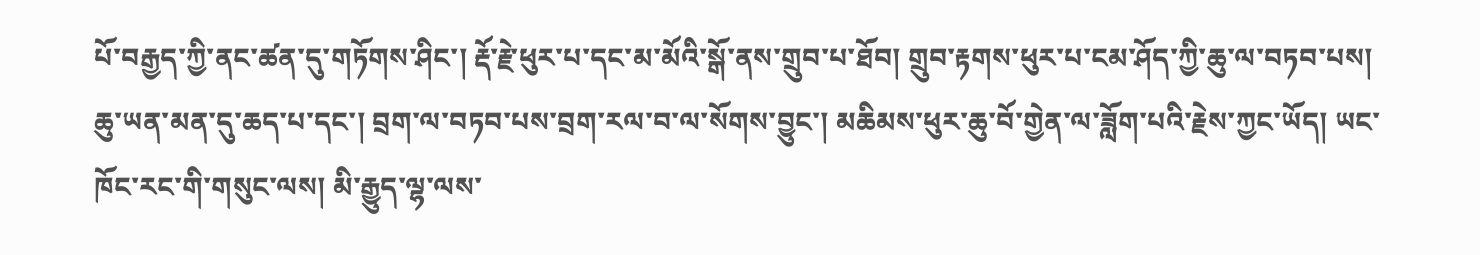པོ་བརྒྱད་ཀྱི་ནང་ཚན་དུ་གཏོགས་ཤིང་། རྡོ་རྗེ་ཕུར་པ་དང་མ་མོའི་སྒོ་ནས་གྲུབ་པ་ཐོབ། གྲུབ་རྟགས་ཕུར་པ་ངམ་ཤོད་ཀྱི་ཆུ་ལ་བཏབ་པས། ཆུ་ཡན་མན་དུ་ཆད་པ་དང་། བྲག་ལ་བཏབ་པས་བྲག་རལ་བ་ལ་སོགས་བྱུང་། མཆིམས་ཕུར་ཆུ་བོ་གྱེན་ལ་ཟློག་པའི་རྗེས་ཀྱང་ཡོད། ཡང་ཁོང་རང་གི་གསུང་ལས། མི་རྒྱུད་ལྷ་ལས་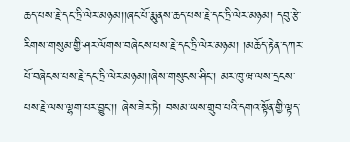ཆད་པས་རྗེ་དང་ཏྲི་ལེར་མཉམ།།ཞང་པོ་རྨུ་ནས་ཆད་པས་རྗེ་དང་ཏྲི་ལེར་མཉམ། དབུ་རྩེ་རིགས་གསུམ་གྱི་ཤར་ལོགས་བཞེངས་པས་རྗེ་དང་ཏྲི་ལེར་མཉམ། །མཆོད་རྟེན་དཀར་པོ་བཞེངས་པས་རྗེ་དང་ཏྲི་ལེར་མཉམ།།ཞེས་གསུངས་ཤིང་། མར་ཁུ་ཝ་ལས་དྲངས་པས་རྗེ་ལས་ལྷག་པར་བྱུང་།། ཞེས་ཟེར་ཏེ། བསམ་ཡས་གྲུབ་པའི་དགའ་སྟོན་གྱི་ལྟད་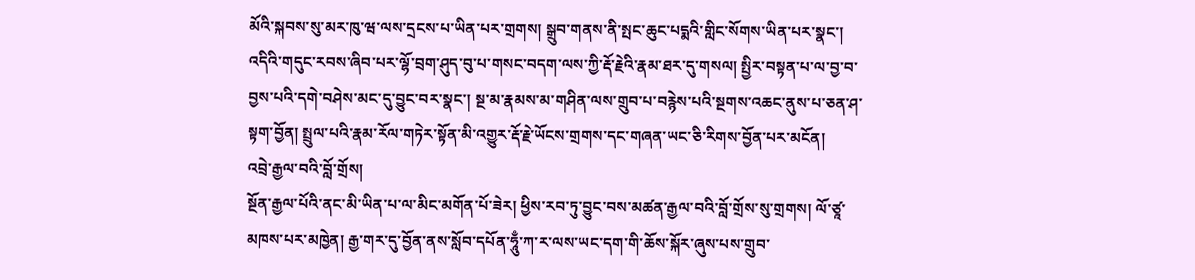མོའི་སྐབས་སུ་མར་ཁུ་ཝ་ལས་དྲངས་པ་ཡིན་པར་གྲགས། སྒྲུབ་གནས་ནི་སྤང་ཆུང་པདྨའི་གླིང་སོགས་ཡིན་པར་སྣང་། འདིའི་གདུང་རབས་ཞིབ་པར་ལྷོ་བྲག་ཤུད་བུ་པ་གསང་བདག་ལས་ཀྱི་རྡོ་རྗེའི་རྣམ་ཐར་དུ་གསལ། སྤྱིར་བསྟན་པ་ལ་བྱ་བ་བྱས་པའི་དགེ་བཤེས་མང་དུ་བྱུང་བར་སྣང་། སྔ་མ་རྣམས་མ་གཤིན་ལས་གྲུབ་པ་བརྙེས་པའི་སྔགས་འཆང་ནུས་པ་ཅན་ཤ་སྟག་བྱོན། སྤྲུལ་པའི་རྣམ་རོལ་གཏེར་སྟོན་མི་འགྱུར་རྡོ་རྗེ་ཡོངས་གྲགས་དང་གཞན་ཡང་ཅི་རིགས་བྱོན་པར་མངོན།
འབྲེ་རྒྱལ་བའི་བློ་གྲོས།
སྔོན་རྒྱལ་པོའི་ནང་མི་ཡིན་པ་ལ་མིང་མགོན་པོ་ཟེར། ཕྱིས་རབ་ཏུ་བྱུང་བས་མཚན་རྒྱལ་བའི་བློ་གྲོས་སུ་གྲགས། ལོ་ཙཱ་མཁས་པར་མཁྱེན། རྒྱ་གར་དུ་བྱོན་ནས་སློབ་དཔོན་ཧཱུྃ་ཀ་ར་ལས་ཡང་དག་གི་ཆོས་སྐོར་ཞུས་པས་གྲུབ་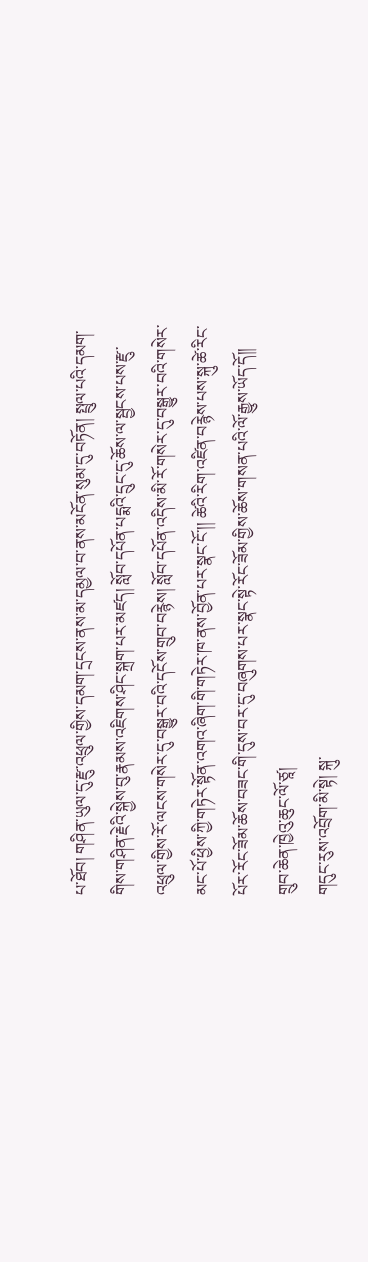པ་ཐོབ། གཤིན་ཡུལ་དུ་རྫུ་འཕྲུལ་གྱིས་དམག་དྲངས་ནས་མ་དམྱལ་བ་ནས་མངོན་སུམ་དུ་བཏོན། སྤྲུལ་པའི་དམག་གིས་གཤིན་རྗེའི་སྐྱེས་བུ་རྣམས་འཇིགས་ཤིང་སྐྲག་པར་མཛད། སློབ་དཔོན་པདྨའི་དྲུང་དུ་ཆོས་ལ་སྦྱངས་པས་རྫུ་འཕྲུལ་གྱིས་རོ་ལངས་གསེར་དུ་བསྒྱུར་བའི་དངོས་གྲུབ་བརྙེས། སློབ་དཔོན་འདིས་མི་རོ་གསེར་དུ་བསྒྱུར་བའི་གསེར་མང་པོ་ཕྱིས་ཀྱི་གཏེར་སྟོན་འགའ་ཞིག་གི་གཏེར་ཁ་ནས་བྱོན་པར་སྣང་ངོ་།། ཚེའི་རིག་འཛིན་བརྙེས་པས་སྐུ་ཚེ་རིང་པོར་རོང་ཟོམ་ཆོས་བཟང་གི་དུས་བར་དུ་བཞུགས་པར་སྣང་སྟེ་རོང་ཟོམ་གྱིས་ཆོས་གསན་པའི་ལོ་རྒྱུས་ཡོད་དོ།།
གྲུབ་ཆེན་ཁྱེའུ་ཆུང་ལོ་ཙཱ།
གདུང་རུས་འབྲོག་མི་སྟེ། སྐུ་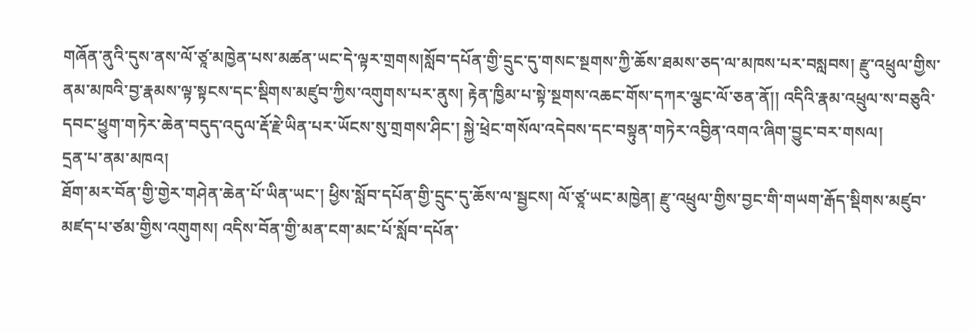གཞོན་ནུའི་དུས་ནས་ལོ་ཙཱ་མཁྱེན་པས་མཚན་ཡང་དེ་ལྟར་གྲགས།སློབ་དཔོན་གྱི་དྲུང་དུ་གསང་སྔགས་ཀྱི་ཆོས་ཐམས་ཅད་ལ་མཁས་པར་བསླབས། རྫུ་འཕྲུལ་གྱིས་ནམ་མཁའི་བྱ་རྣམས་ལྟ་སྟངས་དང་སྡིགས་མཛུབ་ཀྱིས་འགུགས་པར་ནུས། རྟེན་ཁྱིམ་པ་སྟེ་སྔགས་འཆང་གོས་དཀར་ལྕང་ལོ་ཅན་ནོ།། འདིའི་རྣམ་འཕྲུལ་ས་བཅུའི་དབང་ཕྱུག་གཏེར་ཆེན་བདུད་འདུལ་རྡོ་རྗེ་ཡིན་པར་ཡོངས་སུ་གྲགས་ཤིང་། སྐྱེ་ཕྲེང་གསོལ་འདེབས་དང་བསྟུན་གཏེར་འབྱིན་འགའ་ཞིག་བྱུང་བར་གསལ།
དྲན་པ་ནམ་མཁའ།
ཐོག་མར་བོན་གྱི་གྱེར་གཤེན་ཆེན་པོ་ཡིན་ཡང་། ཕྱིས་སློབ་དཔོན་གྱི་དྲུང་དུ་ཆོས་ལ་སྦྱངས། ལོ་ཙཱ་ཡང་མཁྱེན། རྫུ་འཕྲུལ་གྱིས་བྱང་གི་གཡག་རྒོད་སྡིགས་མཛུབ་མཛད་པ་ཙམ་གྱིས་འགུགས། འདིས་བོན་གྱི་མན་ངག་མང་པོ་སློབ་དཔོན་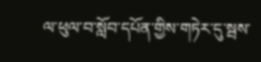ལ་ཕུལ་བ་སློབ་དཔོན་གྱིས་གཏེར་དུ་སྦས་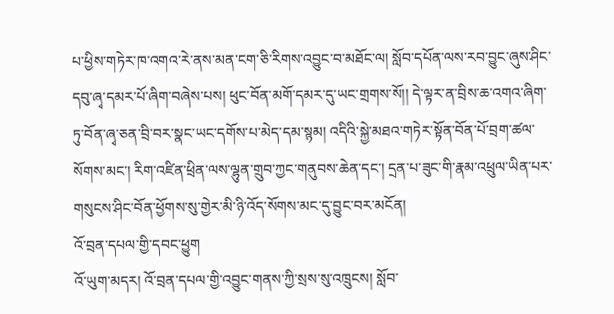པ་ཕྱིས་གཏེར་ཁ་འགའ་རེ་ནས་མན་ངག་ཅི་རིགས་འབྱུང་བ་མཐོང་ལ། སློབ་དཔོན་ལས་རབ་བྱུང་ཞུས་ཤིང་དབུ་ཞྭ་དམར་པོ་ཞིག་བཞེས་པས། ཕུང་བོན་མགོ་དམར་དུ་ཡང་གྲགས་སོ།། དེ་ལྟར་ན་བྲིས་ཆ་འགའ་ཞིག་ཏུ་བོན་ཞྭ་ཅན་བྲི་བར་སྣང་ཡང་དགོས་པ་མེད་དམ་སྙམ། འདིའི་སྐྱེ་མཐའ་གཏེར་སྟོན་བོན་པོ་བྲག་ཚལ་སོགས་མང་། རིག་འཛིན་ཕྲིན་ལས་ལྷུན་གྲུབ་ཀྱང་གནུབས་ཆེན་དང་། དྲན་པ་ཟུང་གི་རྣམ་འཕྲུལ་ཡིན་པར་གསུངས་ཤིང་བོན་ཕྱོགས་སུ་གྱེར་མི་ཉི་འོད་སོགས་མང་དུ་བྱུང་བར་མངོན།
འོ་བྲན་དཔལ་གྱི་དབང་ཕྱུག
འོ་ཡུག་མདར། འོ་བྲན་དཔལ་གྱི་འབྱུང་གནས་ཀྱི་སྲས་སུ་འཁྲུངས། སློབ་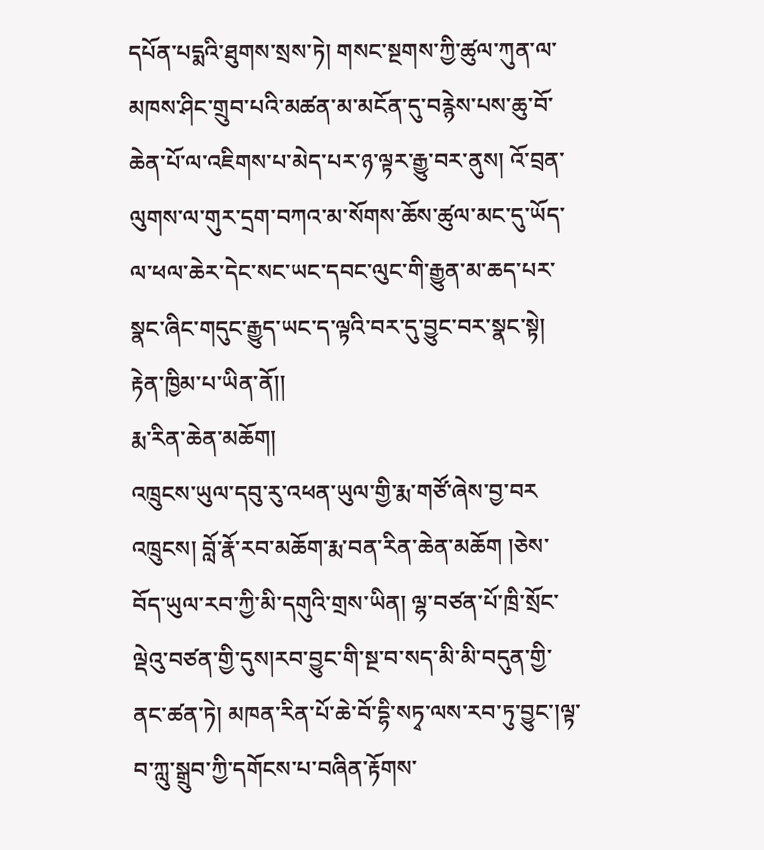དཔོན་པདྨའི་ཐུགས་སྲས་ཏེ། གསང་སྔགས་ཀྱི་ཚུལ་ཀུན་ལ་མཁས་ཤིང་གྲུབ་པའི་མཚན་མ་མངོན་དུ་བརྙེས་པས་ཆུ་བོ་ཆེན་པོ་ལ་འཇིགས་པ་མེད་པར་ཉ་ལྟར་རྒྱུ་བར་ནུས། འོ་བྲན་ལུགས་ལ་གུར་དྲག་བཀའ་མ་སོགས་ཆོས་ཚུལ་མང་དུ་ཡོད་ལ་ཕལ་ཆེར་དེང་སང་ཡང་དབང་ལུང་གི་རྒྱུན་མ་ཆད་པར་སྣང་ཞིང་གདུང་རྒྱུད་ཡང་ད་ལྟའི་བར་དུ་བྱུང་བར་སྣང་སྟེ། རྟེན་ཁྱིམ་པ་ཡིན་ནོ།།
རྨ་རིན་ཆེན་མཆོག།
འཁྲུངས་ཡུལ་དབུ་རུ་འཕན་ཡུལ་གྱི་རྨ་གཙོ་ཞེས་བྱ་བར འཁྲུངས། བློ་རྣོ་རབ་མཆོག་རྨ་བན་རིན་ཆེན་མཆོག །ཅེས་བོད་ཡུལ་རབ་ཀྱི་མི་དགུའི་གྲས་ཡིན། ལྷ་བཙན་པོ་ཁྲི་སྲོང་ལྡེའུ་བཙན་གྱི་དུས།རབ་བྱུང་གི་སྔ་བ་སད་མི་མི་བདུན་གྱི་ནང་ཚན་ཏེ། མཁན་རིན་པོ་ཆེ་བོ་དྷི་སཏྭ་ལས་རབ་ཏུ་བྱུང་།ལྟ་བ་ཀླུ་སྒྲུབ་ཀྱི་དགོངས་པ་བཞིན་རྟོགས་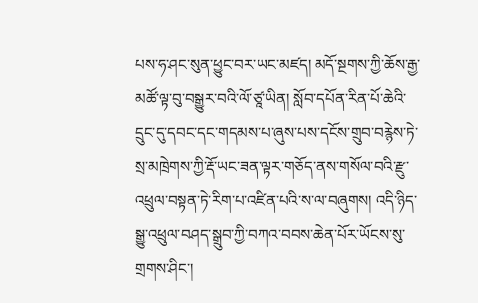པས་ཧ་ཤང་སུན་ཕྱུང་བར་ཡང་མཛད། མདོ་སྔགས་ཀྱི་ཆོས་རྒྱ་མཚོ་ལྟ་བུ་བསྒྱུར་བའི་ལོ་ཙཱ་ཡིན། སློབ་དཔོན་རིན་པོ་ཆེའི་དྲུང་དུ་དབང་དང་གདམས་པ་ཞུས་པས་དངོས་གྲུབ་བརྙེས་ཏེ་སྲ་མཁྲེགས་ཀྱི་རྡོ་ཡང་ཟན་ལྟར་གཅོད་ནས་གསོལ་བའི་རྫུ་འཕྲུལ་བསྟན་ཏེ་རིག་པ་འཛིན་པའི་ས་ལ་བཞུགས། འདི་ཉིད་སྒྱུ་འཕྲུལ་བཤད་སྒྲུབ་ཀྱི་བཀའ་བབས་ཆེན་པོར་ཡོངས་སུ་གྲགས་ཤིང་།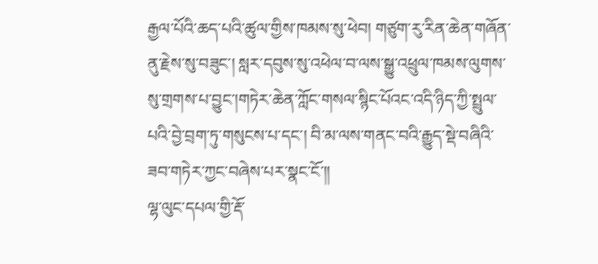རྒྱལ་པོའི་ཆད་པའི་ཚུལ་གྱིས་ཁམས་སུ་ཕེབ། གཙུག་རུ་རིན་ཆེན་གཞོན་ནུ་རྗེས་སུ་བཟུང་། སླར་དབུས་སུ་འཕེལ་བ་ལས་སྒྱུ་འཕྲུལ་ཁམས་ལུགས་སུ་གྲགས་པ་བྱུང་།གཏེར་ཆེན་ཀློང་གསལ་སྙིང་པོའང་འདི་ཉིད་ཀྱི་སྤྲུལ་པའི་བྱེ་བྲག་ཏུ་གསུངས་པ་དང་། བི་མ་ལས་གནང་བའི་རྒྱུད་སྡེ་བཞིའི་ཟབ་གཏེར་ཀྱང་བཞེས་པར་སྣང་ངོ་།།
ལྷ་ལུང་དཔལ་གྱི་རྡོ་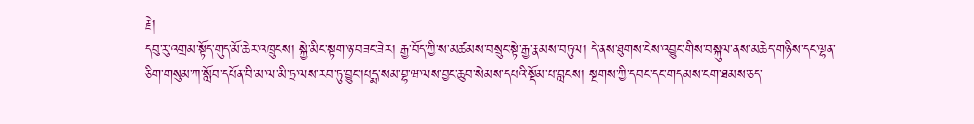རྗེ།
དབུ་རུ་འགྲམ་སྟོད་གུད་མོ་ཆེར་འཁྲུངས། སྐྱེ་མིང་སྟག་ཉ་བཟང་ཟེར། རྒྱ་བོད་ཀྱི་ས་མཚམས་བསྲུང་སྟེ་རྒྱ་རྣམས་བཏུལ། དེ་ནས་ཐུགས་ངེས་འབྱུང་གིས་བསྐུལ་ནས་མཆེད་གཉིས་དང་ལྷན་ཅིག་གསུམ་ཀ་སློབ་དཔོན་བི་མ་ལ་མི་ཏྲ་ལས་རབ་ཏུ་བྱུང་།པདྨ་སམ་བྷ་ཝ་ལས་བྱང་ཆུབ་སེམས་དཔའི་སྡོམ་པ་བླངས། སྔགས་ཀྱི་དབང་དང་གདམས་ངག་ཐམས་ཅད་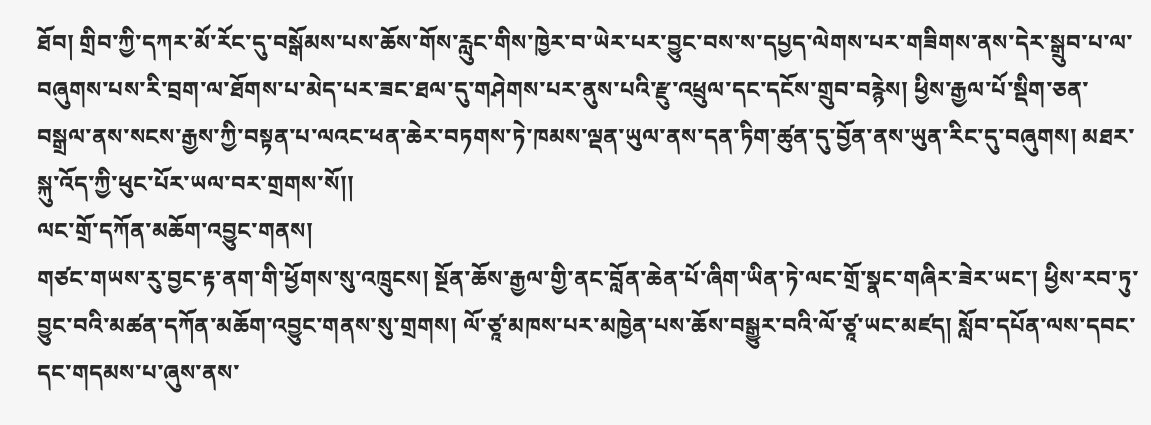ཐོབ། གྲིབ་ཀྱི་དཀར་མོ་རོང་དུ་བསྒོམས་པས་ཆོས་གོས་རླུང་གིས་ཁྱེར་བ་ཡེར་པར་བྱུང་བས་ས་དཔྱད་ལེགས་པར་གཟིགས་ནས་དེར་སྒྲུབ་པ་ལ་བཞུགས་པས་རི་བྲག་ལ་ཐོགས་པ་མེད་པར་ཟང་ཐལ་དུ་གཤེགས་པར་ནུས་པའི་རྫུ་འཕྲུལ་དང་དངོས་གྲུབ་བརྙེས། ཕྱིས་རྒྱལ་པོ་སྡིག་ཅན་བསྒྲལ་ནས་སངས་རྒྱས་ཀྱི་བསྟན་པ་ལའང་ཕན་ཆེར་བཏགས་ཏེ་ཁམས་ལྡན་ཡུལ་ནས་དན་ཏིག་ཚུན་དུ་བྱོན་ནས་ཡུན་རིང་དུ་བཞུགས། མཐར་སྐུ་འོད་ཀྱི་ཕུང་པོར་ཡལ་བར་གྲགས་སོ།།
ལང་གྲོ་དཀོན་མཆོག་འབྱུང་གནས།
གཙང་གཡས་རུ་བྱང་རྟ་ནག་གི་ཕྱོགས་སུ་འཁྲུངས། སྔོན་ཆོས་རྒྱལ་གྱི་ནང་བློན་ཆེན་པོ་ཞིག་ཡིན་ཏེ་ལང་གྲོ་སྣང་གཞིར་ཟེར་ཡང་། ཕྱིས་རབ་ཏུ་བྱུང་བའི་མཚན་དཀོན་མཆོག་འབྱུང་གནས་སུ་གྲགས། ལོ་ཙཱ་མཁས་པར་མཁྱེན་པས་ཆོས་བསྒྱུར་བའི་ལོ་ཙཱ་ཡང་མཛད། སློབ་དཔོན་ལས་དབང་དང་གདམས་པ་ཞུས་ནས་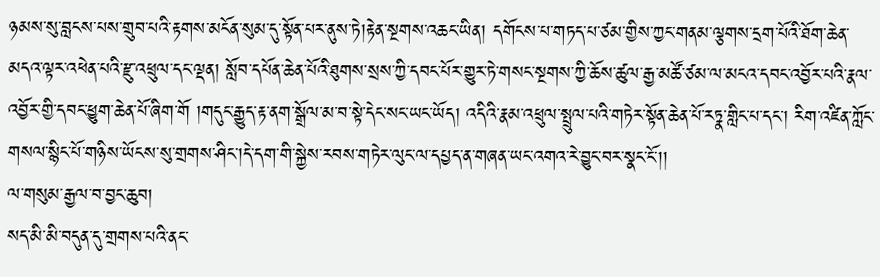ཉམས་སུ་བླངས་པས་གྲུབ་པའི་རྟགས་མངོན་སུམ་དུ་སྟོན་པར་ནུས་ཏེ།རྟེན་སྔགས་འཆང་ཡིན། དགོངས་པ་གཏད་པ་ཙམ་གྱིས་ཀྱང་གནམ་ལྕགས་དྲག་པོའི་ཐོག་ཆེན་མདའ་ལྟར་འཕེན་པའི་རྫུ་འཕྲུལ་དང་ལྡན། སློབ་དཔོན་ཆེན་པོའི་ཐུགས་སྲས་ཀྱི་དབང་པོར་གྱུར་ཏེ་གསང་སྔགས་ཀྱི་ཆོས་ཚུལ་རྒྱ་མཚོ་ཙམ་ལ་མངའ་དབང་འབྱོར་པའི་རྣལ་འབྱོར་གྱི་དབང་ཕྱུག་ཆེན་པོ་ཞིག་གོ །གདུང་རྒྱུད་རྟ་ནག་སྒྲོལ་མ་བ་སྟེ་དེང་སང་ཡང་ཡོད། འདིའི་རྣམ་འཕྲུལ་སྤྲུལ་པའི་གཏེར་སྟོན་ཆེན་པོ་རཏྣ་གླིང་པ་དང་། རིག་འཛིན་ཀློང་གསལ་སྙིང་པོ་གཉིས་ཡོངས་སུ་གྲགས་ཤིང་།དེ་དག་གི་སྐྱེས་རབས་གཏེར་ལུང་ལ་དཔྱད་ན་གཞན་ཡང་འགའ་རེ་བྱུང་བར་སྣང་ངོ་།།
ལ་གསུམ་རྒྱལ་བ་བྱང་ཆུབ།
སད་མི་མི་བདུན་དུ་གྲགས་པའི་ནང་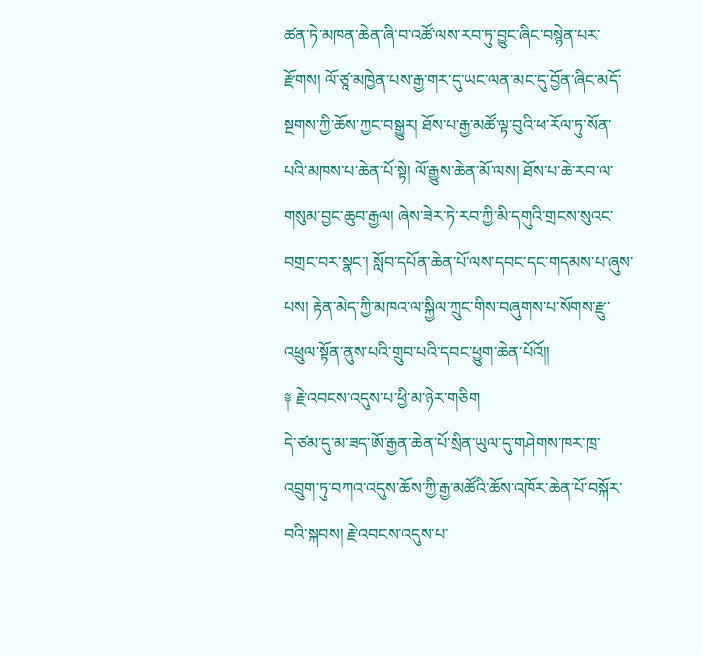ཚན་ཏེ་མཁན་ཆེན་ཞི་བ་འཚོ་ལས་རབ་ཏུ་བྱུང་ཞིང་བསྙེན་པར་རྫོགས། ལོ་ཙཱ་མཁྱེན་པས་རྒྱ་གར་དུ་ཡང་ལན་མང་དུ་བྱོན་ཞིང་མདོ་སྔགས་ཀྱི་ཆོས་ཀྱང་བསྒྱུར། ཐོས་པ་རྒྱ་མཚོ་ལྟ་བུའི་ཕ་རོལ་ཏུ་སོན་པའི་མཁས་པ་ཆེན་པོ་སྟེ། ལོ་རྒྱུས་ཆེན་མོ་ལས། ཐོས་པ་ཆེ་རབ་ལ་གསུམ་བྱང་ཆུབ་རྒྱལ། ཞེས་ཟེར་ཏེ་རབ་ཀྱི་མི་དགུའི་གྲངས་སུའང་བགྲང་བར་སྣང་། སློབ་དཔོན་ཆེན་པོ་ལས་དབང་དང་གདམས་པ་ཞུས་པས། རྟེན་མེད་ཀྱི་མཁའ་ལ་སྐྱིལ་ཀྲུང་གིས་བཞུགས་པ་སོགས་རྫུ་འཕྲུལ་སྟོན་ནུས་པའི་གྲུབ་པའི་དབང་ཕྱུག་ཆེན་པོའོ།།
༈ རྗེ་འབངས་འདུས་པ་ཕྱི་མ་ཉེར་གཅིག
དེ་ཙམ་དུ་མ་ཟད་ཨོ་རྒྱན་ཆེན་པོ་སྲིན་ཡུལ་དུ་གཤེགས་ཁར་ཁྲ་འབྲུག་ཏུ་བཀའ་འདུས་ཆོས་ཀྱི་རྒྱ་མཚོའི་ཆོས་འཁོར་ཆེན་པོ་བསྐོར་བའི་སྐབས། རྗེ་འབངས་འདུས་པ་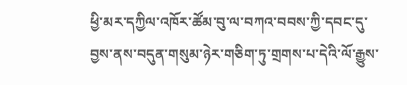ཕྱི་མར་དཀྱིལ་འཁོར་ཚོམ་བུ་ལ་བཀའ་བབས་ཀྱི་དབང་དུ་བྱས་ནས་བདུན་གསུམ་ཉེར་གཅིག་ཏུ་གྲགས་པ་དེའི་ལོ་རྒྱུས་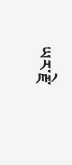ཡར་རྗེ་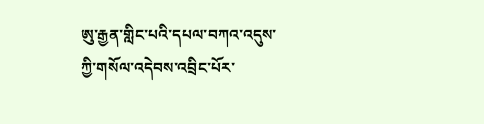ཨུ་རྒྱན་གླིང་པའི་དཔལ་བཀའ་འདུས་ཀྱི་གསོལ་འདེབས་འབྲིང་པོར་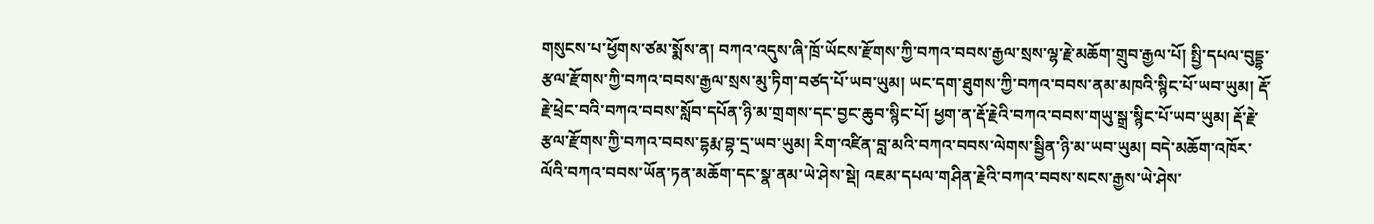གསུངས་པ་ཕྱོགས་ཙམ་སྨོས་ན། བཀའ་འདུས་ཞི་ཁྲོ་ཡོངས་རྫོགས་ཀྱི་བཀའ་བབས་རྒྱལ་སྲས་ལྷ་རྗེ་མཆོག་གྲུབ་རྒྱལ་པོ། སྤྱི་དཔལ་བུདྡྷ་རྩལ་རྫོགས་ཀྱི་བཀའ་བབས་རྒྱལ་སྲས་མུ་ཏིག་བཙད་པོ་ཡབ་ཡུམ། ཡང་དག་ཐུགས་ཀྱི་བཀའ་བབས་ནམ་མཁའི་སྙིང་པོ་ཡབ་ཡུམ། རྡོ་རྗེ་ཕྲེང་བའི་བཀའ་བབས་སློབ་དཔོན་ཉི་མ་གྲགས་དང་བྱང་ཆུབ་སྙིང་པོ། ཕྱག་ན་རྡོ་རྗེའི་བཀའ་བབས་གཡུ་སྒྲ་སྙིང་པོ་ཡབ་ཡུམ། རྡོ་རྗེ་རྩལ་རྫོགས་ཀྱི་བཀའ་བབས་དྷརྨ་བྷ་དྲ་ཡབ་ཡུམ། རིག་འཛིན་བླ་མའི་བཀའ་བབས་ལེགས་སྦྱིན་ཉི་མ་ཡབ་ཡུམ། བདེ་མཆོག་འཁོར་ལོའི་བཀའ་བབས་ཡོན་ཏན་མཆོག་དང་སྣ་ནམ་ཡེ་ཤེས་སྡེ། འཇམ་དཔལ་གཤིན་རྗེའི་བཀའ་བབས་སངས་རྒྱས་ཡེ་ཤེས་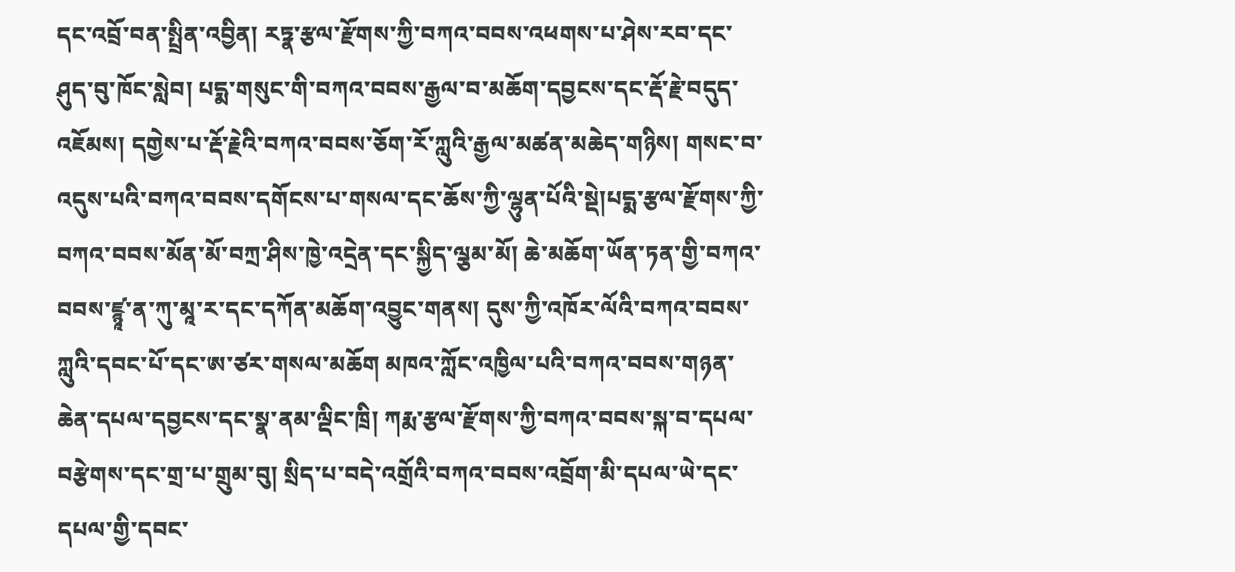དང་འབྲོ་བན་སྤྲིན་འབྱིན། རཏྣ་རྩལ་རྫོགས་ཀྱི་བཀའ་བབས་འཕགས་པ་ཤེས་རབ་དང་ཤུད་བུ་ཁོང་སླེབ། པདྨ་གསུང་གི་བཀའ་བབས་རྒྱལ་བ་མཆོག་དབྱངས་དང་རྡོ་རྗེ་བདུད་འཇོམས། དགྱེས་པ་རྡོ་རྗེའི་བཀའ་བབས་ཅོག་རོ་ཀླུའི་རྒྱལ་མཚན་མཆེད་གཉིས། གསང་བ་འདུས་པའི་བཀའ་བབས་དགོངས་པ་གསལ་དང་ཆོས་ཀྱི་ལྷུན་པོའི་སྡེ།པདྨ་རྩལ་རྫོགས་ཀྱི་བཀའ་བབས་མོན་མོ་བཀྲ་ཤིས་ཁྱེ་འདྲེན་དང་སྐྱིད་ལྕམ་མོ། ཆེ་མཆོག་ཡོན་ཏན་གྱི་བཀའ་བབས་ཛྙཱ་ན་ཀུ་མཱ་ར་དང་དཀོན་མཆོག་འབྱུང་གནས། དུས་ཀྱི་འཁོར་ལོའི་བཀའ་བབས་ཀླུའི་དབང་པོ་དང་ཨ་ཙར་གསལ་མཆོག མཁའ་ཀློང་འཁྱིལ་པའི་བཀའ་བབས་གཉན་ཆེན་དཔལ་དབྱངས་དང་སྣ་ནམ་ལྡིང་ཁྲི། ཀརྨ་རྩལ་རྫོགས་ཀྱི་བཀའ་བབས་སྐ་བ་དཔལ་བརྩེགས་དང་གྲ་པ་གྲུམ་བུ། སྲིད་པ་བདེ་འགྲོའི་བཀའ་བབས་འབྲོག་མི་དཔལ་ཡེ་དང་དཔལ་གྱི་དབང་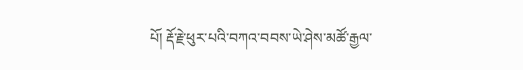པོ། རྡོ་རྗེ་ཕུར་པའི་བཀའ་བབས་ཡེ་ཤེས་མཚོ་རྒྱལ་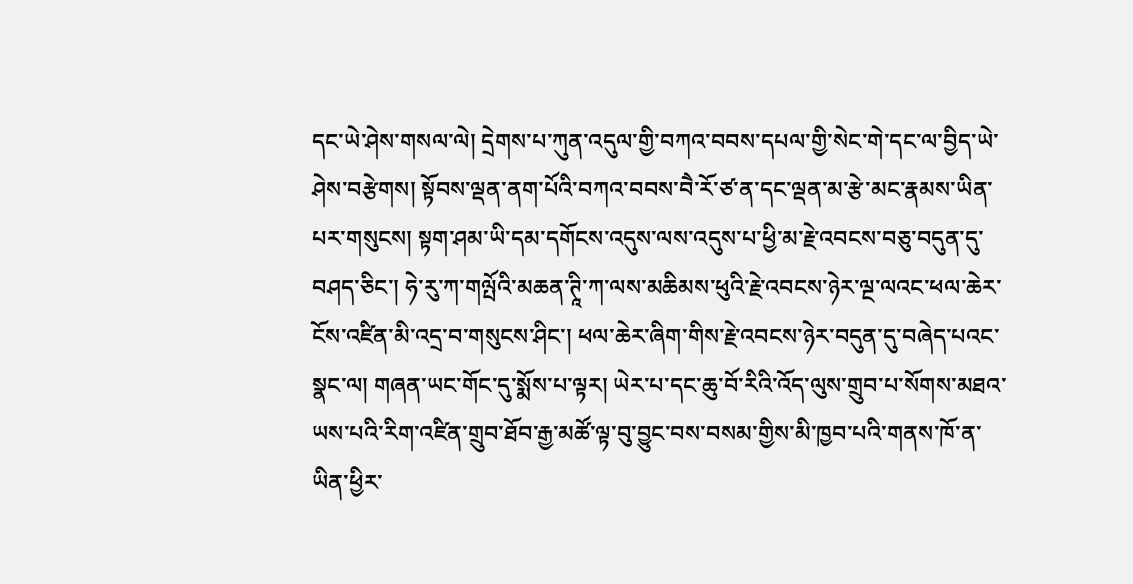དང་ཡེ་ཤེས་གསལ་ལེ། དྲེགས་པ་ཀུན་འདུལ་གྱི་བཀའ་བབས་དཔལ་གྱི་སེང་གེ་དང་ལ་བྱིད་ཡེ་ཤེས་བརྩེགས། སྟོབས་ལྡན་ནག་པོའི་བཀའ་བབས་བཻ་རོ་ཙ་ན་དང་ལྡན་མ་རྩེ་མང་རྣམས་ཡིན་པར་གསུངས། སྟག་ཤམ་ཡི་དམ་དགོངས་འདུས་ལས་འདུས་པ་ཕྱི་མ་རྗེ་འབངས་བཅུ་བདུན་དུ་བཤད་ཅིང་། ཧེ་རུ་ཀ་གལྤོའི་མཆན་ཊཱི་ཀ་ལས་མཆིམས་ཕུའི་རྗེ་འབངས་ཉེར་ལྔ་ལའང་ཕལ་ཆེར་ངོས་འཛིན་མི་འདྲ་བ་གསུངས་ཤིང་། ཕལ་ཆེར་ཞིག་གིས་རྗེ་འབངས་ཉེར་བདུན་དུ་བཞེད་པའང་སྣང་ལ། གཞན་ཡང་གོང་དུ་སྨོས་པ་ལྟར། ཡེར་པ་དང་ཆུ་བོ་རིའི་འོད་ལུས་གྲུབ་པ་སོགས་མཐའ་ཡས་པའི་རིག་འཛིན་གྲུབ་ཐོབ་རྒྱ་མཚོ་ལྟ་བུ་བྱུང་བས་བསམ་གྱིས་མི་ཁྱབ་པའི་གནས་ཁོ་ན་ཡིན་ཕྱིར་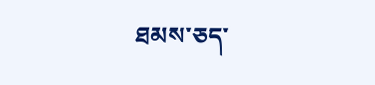ཐམས་ཅད་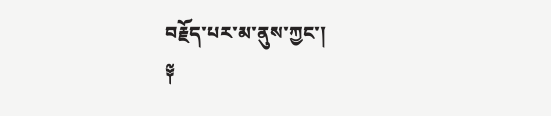བརྗོད་པར་མ་ནུས་ཀྱང་།
༈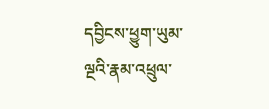དབྱིངས་ཕྱུག་ཡུམ་ལྔའི་རྣམ་འཕྲུལ་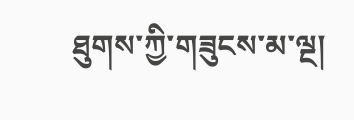ཐུགས་ཀྱི་གཟུངས་མ་ལྔ།